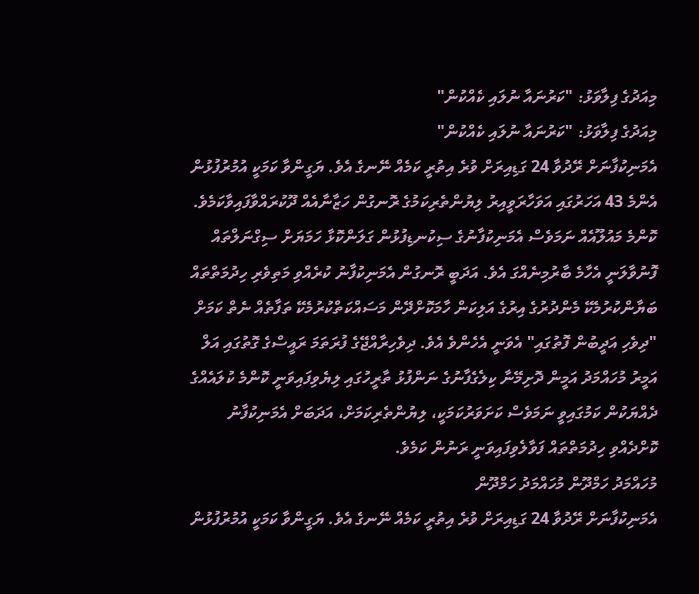މިއަދުގެ ފިލާވަޅު: "ކަރުނައާ ނުލައި ކެއްކުން"
މިއަދުގެ ފިލާވަޅު: "ކަރުނައާ ނުލައި ކެއްކުން"
އެމަނިކުފާނަށް ރޭދުވާ 24 ގަޑިއިރަށް ވުރެ އިތުރީ ކަމެއް ނޭނގެ އެވެ. ޔަގީންވާ ކަމަކީ އުމުރުފުޅުން އެންމެ 43 އަހަރުގައި އަވަހާރަވީއިރު ލިޔުންތެރިކަމުގެ ރޮނގުން ހަޒާނާއެއް ދޫކުރައްވާފައިވާކަމެވެ. ކޮންމެ މައުލޫއެއް ނަމަވެސް އެމަނިކުފާނުގެ ސިކުނޑިފުޅުން ގަލަންކޮޅާ ހަމަޔަށް ސިގްނަލްތައް ފޮނުވާލަނީ އެހާމެ ބާރުމިނެއްގަ އެވެ. އަދަބީ ރޮނގުން އެމަނިކުފާނު ކުރެއްވި މަތިވެރި ހިދުމަތްތައް ބަޔާންކުރުމެކޭ މެންދުރުގެ އިރުގެ އަލިކަން ހާމަކޮށްދޭން މަސައްކަތްކުރުމެކޭ ތަފާތެއް ނެތް ކަމަށް "ދިވެހި އަދީބުން ފޮތުގައި" އެވަނީ އެހެންވެ އެވެ. ދިވެހިރާއްޖޭގެ ފުރަތަމަ ރައީސްގެ ގޮތުގައި އަލް އަމީރު މުހައްމަދު އަމީން ދޮށިމޭނާ ކިލެގެފާނުގެ ނަންފުޅު ތާރީހުގައި ލިޔެވިފައިވަނީ ކޮންމެ ކުލައެއްގެ ދެއްޔަކުން ކަމުގައިވީ ނަމަވެސް ކަށަވަރުކަމަކީ، ލިޔުންތެރިކަމަށް، އަދަބަށް އެމަނިކުފާނު ކޮށްދެއްވި ހިދުމަތްތައް ފަވާލެވިފައިވަނީ ރަނުން ކަމެވެ.
މުހައްމަދު ހަމްދޫން މުހައްމަދު ހަމްދޫން
އެމަނިކުފާނަށް ރޭދުވާ 24 ގަޑިއިރަށް ވުރެ އިތުރީ ކަމެއް ނޭނގެ އެވެ. ޔަގީންވާ ކަމަކީ އުމުރުފުޅުން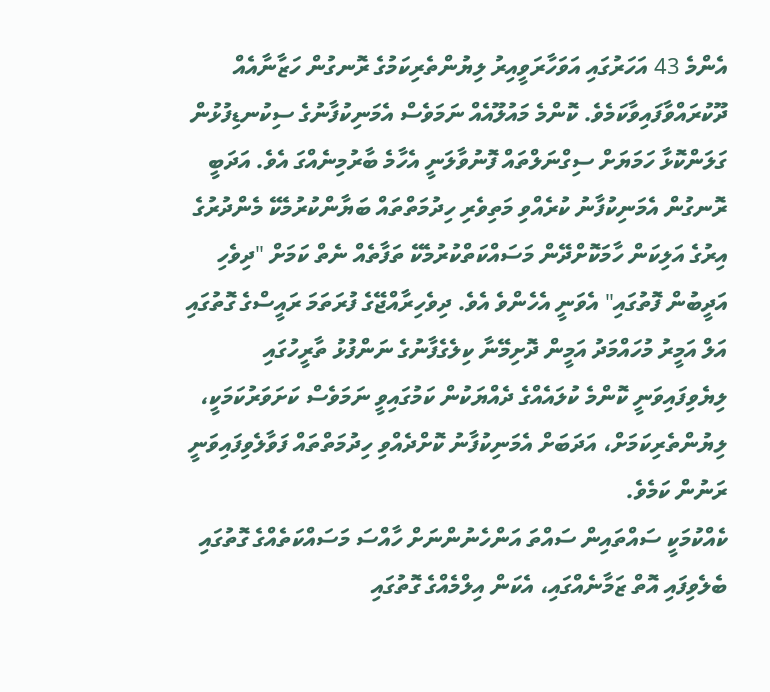އެންމެ 43 އަހަރުގައި އަވަހާރަވީއިރު ލިޔުންތެރިކަމުގެ ރޮނގުން ހަޒާނާއެއް ދޫކުރައްވާފައިވާކަމެވެ. ކޮންމެ މައުލޫއެއް ނަމަވެސް އެމަނިކުފާނުގެ ސިކުނޑިފުޅުން ގަލަންކޮޅާ ހަމަޔަށް ސިގްނަލްތައް ފޮނުވާލަނީ އެހާމެ ބާރުމިނެއްގަ އެވެ. އަދަބީ ރޮނގުން އެމަނިކުފާނު ކުރެއްވި މަތިވެރި ހިދުމަތްތައް ބަޔާންކުރުމެކޭ މެންދުރުގެ އިރުގެ އަލިކަން ހާމަކޮށްދޭން މަސައްކަތްކުރުމެކޭ ތަފާތެއް ނެތް ކަމަށް "ދިވެހި އަދީބުން ފޮތުގައި" އެވަނީ އެހެންވެ އެވެ. ދިވެހިރާއްޖޭގެ ފުރަތަމަ ރައީސްގެ ގޮތުގައި އަލް އަމީރު މުހައްމަދު އަމީން ދޮށިމޭނާ ކިލެގެފާނުގެ ނަންފުޅު ތާރީހުގައި ލިޔެވިފައިވަނީ ކޮންމެ ކުލައެއްގެ ދެއްޔަކުން ކަމުގައިވީ ނަމަވެސް ކަށަވަރުކަމަކީ، ލިޔުންތެރިކަމަށް، އަދަބަށް އެމަނިކުފާނު ކޮށްދެއްވި ހިދުމަތްތައް ފަވާލެވިފައިވަނީ ރަނުން ކަމެވެ.
ކެއްކުމަކީ ސައްތައިން ސައްތަ އަންހެނުންނަށް ހާއްސަ މަސައްކަތެއްގެ ގޮތުގައި ބެލެވިފައި އޮތް ޒަމާނެއްގައި، އެކަން އިލްމެއްގެ ގޮތުގައި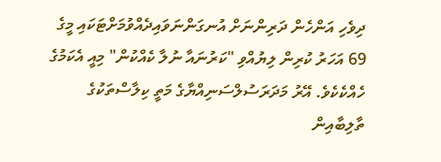ދިވެހި އަންހެން ދަރިންނަށް އުނގަންނަވައިދެއްވުމަށްޓަކައި މީގެ 69 އަހަރު ކުރިން ލިޔުއްވި "ކަރުނައާ ނުލާ ކެއްކުން" މިއީ އެކަމުގެ ހެއްކެކެވެ. އޭރު މަދަރަސުލްސަނިއްޔާގެ މަތީ ކިލާސްތަކުގެ ތާލިބާއިން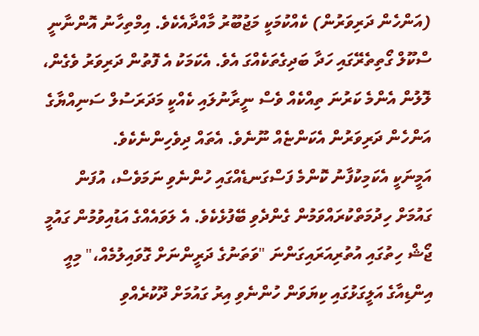(އަންހެން ދަރިވަރުން) ކެއްކުމަކީ މަޖުބޫރު މާއްދާއެކެވެ. އިމްތިހާނު އޮންނާނީ ސްކޫލް ގޯތިތެރޭގައި ހަދާ ބަދިގެތަކެއްގަ އެވެ. އެކަމަކު އެ ފޮތުން ދަރިވަރު ވެގެން، ލޮލުން އެންމެ ކަރުނަ ތިއްކެއް ވެސް ނީރާނުލައި ކެއްކީ މަދަރަސުލް ސަނިއްޔާގެ އަންހެން ދަރިވަރުން އެކަންޏެއް ނޫނެވެ. އެތައް ދިވެހިންނެކެވެ.
އަމީނަކީ އެކަމިކުފާނު ކޮންމެ ފަސްގަނޑެއްގައި ހުންނެވި ނަމަވެސް، އުފަން ގައުމަށް ހިދުމަތްކުރައްވަމުން ގެންދެވި ބޭފުޅެކެވެ. އެ ލަވައެއްގެ އަޑުއިވުމުން ގައުމީ ޖޯޝް ހިތުގައި އުތުރިއަރައިގަންނަ "ވަތަނުގެ ދަރީންނަށް ގޮވައިލުމެއް،" މިއީ އިންޑިއާގެ އަލީގަޅުގައި ކިޔަވަން ހުންނެވި އިރު ގައުމަށް ދޫކުރެއްވި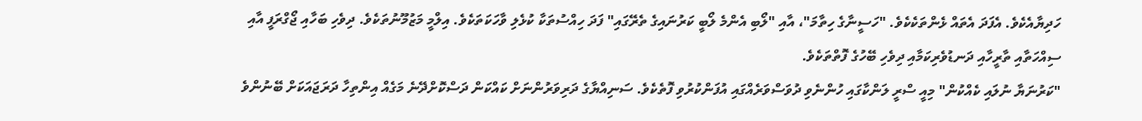ހަދިޔާއެކެވެ. އެފަދަ އެތައް ޅެންތަކެކެވެ. "ހަސީނާގެ ހިތާމަ"، އާއި "ލޯބި އެންމެ ލޯބީ ކަރުނައިގެ ތެރޭގައި" ފަދަ ހިއްސުތަކާ ކުޅެލި ވާހަކަތަކެވެ. އިލްމީ މަޒުމޫނުތަކެވެ. ދިވެހި ބަހާއި ޖޯގްރަފީ އާއި ސިއްހަތާއި ތާރީހާއި ދަނޑުވެރިކަމާއި ދިވެހި ބޭހުގެ ފޮތްތަކެވެ.
"ކަރުނަޔާ ނުލައި ކެއްކުން" މިއީ ސްރީ ލަންކާގައި ހުންނެވި ދުވަސްވަރެއްގައި އުފަންކުރުވި ފޮތެކެވެ. ސަނިއްޔާގެ ދަރިވަރުންނަށް ކައްކަން ދަސްކޮށްދޭނެ މަގެއް އިންތިހާ ދަރަޖައަކަށް ބޭނުންވެ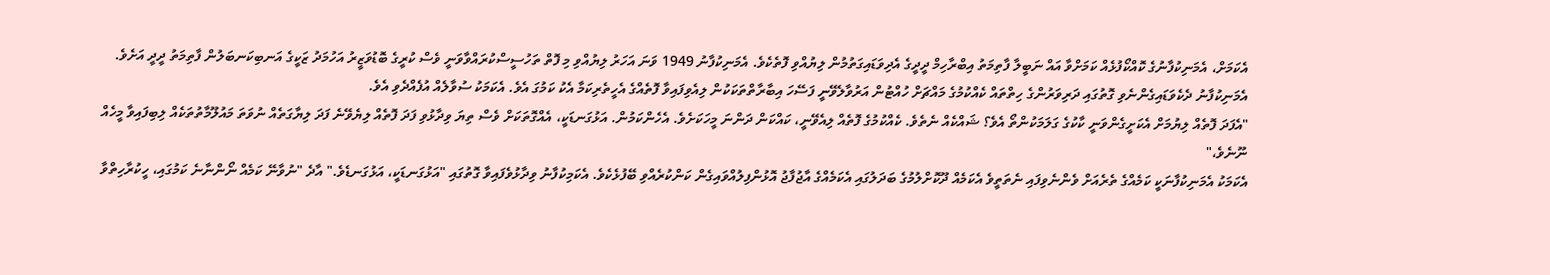އެކަމަށް، އެމަނިކުފާނުގެ ކޮއްކޯފުޅެއް ކަމަށްވާ އައް ނަބީލާ ފާތިމަތު އިބްރާހިމް ދީދީގެ އެދިވަޑައިގަތުމުން ލިޔުއްވި ފޮތެކެވެ. އެމަނިކުފާނު 1949 ވަނަ އަހަރު ލިޔުއްވި މި ފޮތް ތަހުސީސްކުރައްވާވަނީ ވެސް ކުރީގެ ބޮޑުވަޒީރު އަހުމަދު ޒަކީގެ އަނބިކަނބަލުން ފާތިމަތު ދީދީ އަށެވެ.
އެމަނިކުފާނު ދެކެވަޑައިގެންނެވި ގޮތުގައި ދަރިވަރުންގެ ހިތްތައް ކެއްކުމުގެ މައްޗަށް ހުއްޓުން އަރުވާލެވޭނީ ފަސޭހަ އިބާރާތްތަކަކުން ލިއެވިފައިވާ ފޮތެއްގެ އެހީތެރިކަމާ އެކު ކަމުގަ އެވެ. އެކަމަކު ސުވާލެއް އުފެއްދެވި އެވެ.
"އެފަދަ ފޮތެއް ލިޔުމަށް އެކަށީގެންވަނީ ކާކުގެ ގަލަމަކުންތޯ އެވެ؟ ޝައްކެއް ނެތެވެ. ކެއްކުމުގެ ފޮތެއް ލިއެވޭނީ، ކައްކަން ދަންނަ މީހަކަށެވެ. އެހެންކަމުން. އަޅުގަނޑަކީ، އެއްގޮތަކަށް ވެސް ތިޔަ ވިދާޅުވި ފަދަ ފޮތެއް ލިޔެވޭނެ ފަދަ ލިޔާގަތެއް ނުވަތަ މައުލޫމާތުތަކެއް ލިބިފައިވާ މީހެއް ނޫނެވެ،"
އެކަމަކު އެމަނިކުފާނަކީ ކަމެއްގެ ތެރެއަށް ވެންނެވިފައި ނެތަތީވެ އެކަމެއް ދޫކޮށްލުމުގެ ބަދަލުގައި އެކަމެއްގެ އާޖުފާޖު އޮޅުންފިލުއްވައިގެން ކަންކުރެއްވި ބޭފުޅެކެވެ. އެކަމިކުފާނު ވިދާޅުވެފައިވާ ގޮތުގައި "އަޅުގަނޑަކީ، އަޅުގަނޑެވެ." އާދެ "ނުވާނޭ ކަމެއް ނޯންނާނެ ކަމުގައި، ހީކުރާހިތްވާ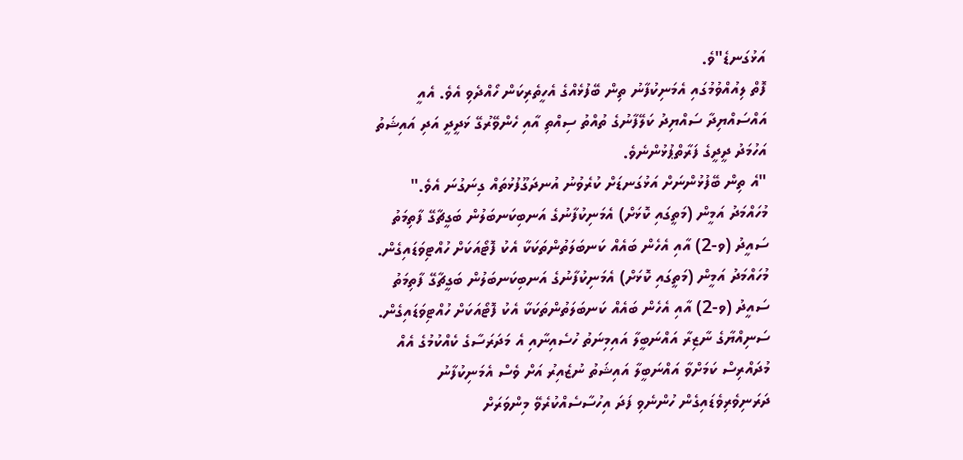އަޅުގަނޑެ"ވެ.
ފޮތް ލިއުއްވުމުގައި އެމަނިކުފާނު ތިން ބޭފުޅެއްގެ އެހީތެރިކަން ހޯއްދެވި އެވެ. އެއީ އައްސައްޔިދާ ސައްޔިދު ކަލޭފާނުގެ ތުއްތު ސިއްތި އާއި ހެންވޭރުގޭ ޅަދީދީ އަދި އައިޝަތު އަހުމަދު ދީދީގެ ފަރާތްޕުޅުންނެވެ.
"އެ ތިން ބޭފުޅުންނަށް އަޅުގަނޑަށް ކުރެވުނު އުނދަގޫފުޅުތައް ގިނަގުނަ އެވެ."
މުހައްމަދު އަމީން (މަތީގައި ކޮޅަށް) އެމަނިކުފާނުގެ އަނބިކަނބަލުން ބަގީޗާގޭ ފާތިމަތު ސައީދު (ވ-2) އާއި އެހެން ބައެއް ކަނބަލަތުންތަކަކާ އެކު ފޮޓޯއަކަށް ހުއްޓިވަޑައިގެން.
މުހައްމަދު އަމީން (މަތީގައި ކޮޅަށް) އެމަނިކުފާނުގެ އަނބިކަނބަލުން ބަގީޗާގޭ ފާތިމަތު ސައީދު (ވ-2) އާއި އެހެން ބައެއް ކަނބަލަތުންތަކަކާ އެކު ފޮޓޯއަކަށް ހުއްޓިވަޑައިގެން.
ސަނިއްޔާގެ ނާޒިރާ އައްނަބީލާ އައިމިނަތު ހުސެއިނާއި އެ މަދަރަސާގެ ކެއްކުމުގެ އެއް މުދައްރިސް ކަމަށްވާ އައްނަބީލާ އައިޝަތު ނުޒެއިރު އަށް ވެސް އެމަނިކުފާނު ދަރަނިވެރިވެޑައިގެން ހުންނެވި ފަދަ އިހުސާސެއްކުރެވޭ މިންވަރަށް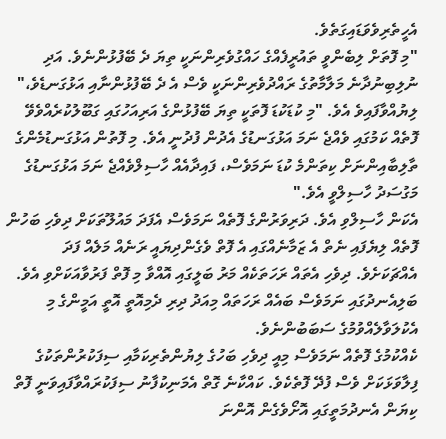އެހީތެރިވެވަޑައިގަތެވެ.
"މި ފޮތަށް ލިބެންވީ ތައުރީފެއްގެ ހައްގުވެރިންނަކީ ތިޔަ ދެ ބޭފުޅުންނެވެ. އަދި ނުލިބިނުދާނެ މަލާމާތުގެ ރައްދުވެރިންނަކީ ވެސް އެ ދެ ބޭފުޅުންނާއި އަޅުގަނޑެވެ،" ލިޔުއްވާފައިވެ އެވެ. "މި ކުޑަކުޑަ ފޮތަކީ ތިޔަ ބޭފުޅުންގެ އަރިއަހުގައި ގަބޫލުކުރެއްވެވޭ ފޮތެއް ކަމުގައި ވެއްޖެ ނަމަ އަޅުގަނޑުގެ އެދުން ފުދުނީ އެވެ. މި ފޮތުން އަޅުގަނޑުމެންގެ ތާލިބާއިންނަށް ކިތަންމެ ކުޑަ ނަމަވެސް، ފައިދާއެއް ހާސިލްވެއްޖެ ނަމަ އަޅުގަނޑުގެ މަގުސަދު ހާސިލްވީ އެވެ."
އެކަން ހާސިލްވި އެވެ. ދަރިވަރުންގެ ފޮތެއް ނަމަވެސް އެފަދަ މައުލޫތަކަށް ދިވެހި ބަހުން ފޮތެއް ލިޔެފައި ނެތް އެ ޒަމާނެއްގައި އެ ފޮތް ވެގެންދިޔައީ ރަނެއް މަލެއް ފަދަ އެއްޗަކަށެވެ. ދިވެހި އެތައް ރަހަތަކެއް މަރު ބަލީގައި އޮއްވާ މި ފޮތް ފަރުވާއަކަށްވި އެވެ. ބަލިއެނދުގައި ނަމަވެސް ބައެއް ރަހަތައް މިއަދު ދިރި ދެމިއޮތީ އޮތީ އަމީންގެ މި އެކުލަވާލެއްވުމުގެ ސަބަބުންނެވެ.
ކެއްކުމުގެ ފޮތެއް ނަމަވެސް މިއީ ދިވެހި ބަހުގެ ލިޔުންތެރިކަމާއި ސިފަކުރުންތަކުގެ ފިލާވަޅަކަށް ވެސް ފުދޭ ފޮތެކެވެ. ކައްކާނެ ގޮތް އެމަނިކުފާނު ސިފަކުރައްވާފައިވަނީ ފޮތް ކިޔަން އެނދުމަތީގައި އޮށޯވެގެން އޮންނަ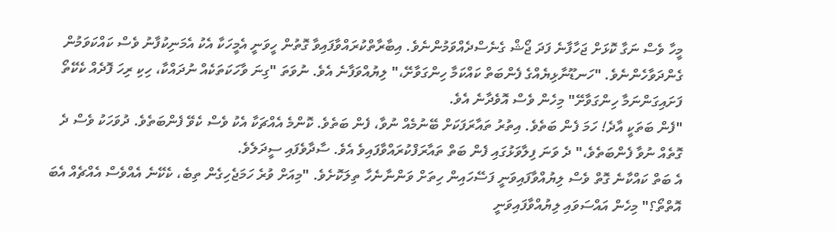މީހާ ވެސް ނަގާ ކޮޅަށް ޖަހާފާނެ ފަދަ ޖޯޝް ގެނެސްދެއްވަމުންނެވެ. އިބާރާތްކުރައްވާފައިވާ ގޮތުން ހީވަނީ އެމީހަކާ އެކު އެމަނިކުފާނު ވެސް ކައްކަވަމުން ގެންދަވާހެންނެވެ. "ހަނޑޫނާޅިޔެއްގެ ފެންބަތް ކައްކަމާ ހިންގަވާށޭ،" ލިޔުއްވަފާނެ އެވެ. ނުވަތަ "ގިނަ ވާހަކަތަކެއް ނުދައްކާ، ހިކި ރިހަ ފޮދެއް ކެކޭތޯ ފަށައިގަންނަމާ ހިންގަވާށޭ" މިހެން ވެސް އޮވެދާނެ އެވެ.
"ފެން ބަތަކީ އާދެ! ހަމަ ފެން ބަތެވެ. އިތުރު ތައާރަފަކަށް ބޭނުމެއް ނުވާ، ފެން ބަތެވެ. ކޮންމެ އެއްޗަކާ އެކު ވެސް ކެވޭ ފެންބަތެވެ. ދުވަހަކު ވެސް ދެ ގޮތެއް ނުވާ ފެންބަތެވެ،" ދެ ވަނަ ފިލާވަޅުގައި ފެން ބަތް ތައާރަފްކުރައްވާފައިވެ އެވެ. ސާދާވެފައި ސީދަލެވެ.
އެ ބަތް ކައްކާނެ ގޮތް ވެސް ލިޔުއްވާފައިވަނީ ފަސޭހައިން ހިތަށް ވަންނާނެހާ ތިލަކޮށެވެ. "މިއަށް ވުރެ ހަމަޖެހިގެން ތިބެ، ކެކޭނެ އެއްވެސް އެއްޗެއް އެބަ އޮތްތޯ؟" މިހެން އައްސަވައި ލިޔުއްވާފައިވަނީ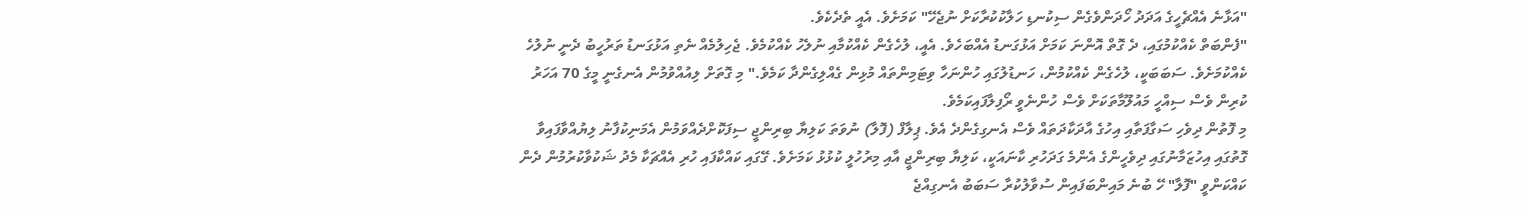"އަޅާނެ އެއްޗެހީގެ އަދަދު ހޯދަންވެގެން ސިކުނޑި ހަލާކުކުރާކަށް ނުޖެހޭ" ކަމަށެވެ. އެއީ ތެދެކެވެ.
"ފެންބަތް ކެއްކުމުގައި، ދެ ގޮތް އޮންނަ ކަމަށް އަޅުގަނޑު އެއްބަހެވެ. އެއީ، ލުހެގެން ކެއްކުމާއި ނުލެހު ކެއްކުމެވެ. ޖެހިލުމެއް ނެތި އަޅުގަނޑު ތަރުހީބު ދެނީ ނުލުހެ ކެއްކުމަށެވެ. ސަބަބަކީ، ލުހެގެން ކެއްކުމުން، ހަނޑުލުގައި ހުންނަހާ ވިޓަމިންތައް މުޅިން ގެއްލިގެންދާ ކަމެވެ." މި ގޮތަށް ލިއުއްވުމުން އެނގެނީ މީގެ 70 އަހަރު ކުރިން ވެސް ސިއްހީ މައުލޫމާތަކަށް ވެސް ހުންނެވީ ރޯފިލާފައިކަމެވެ.
މި ފޮތުން ދިވެހި ސަގާފަތާއި އިހުގެ އާދަކާދަތައް ވެސް އެނގިގެންދެ އެވެ. ޕިލާފް (ފޮލާ) ނުވަތަ ކަލިޔާ ބިރިންޖީ ސިފަކޮށްދެއްވަމުން އެމަނިކުފާނު ލިޔުއްވާފައިވާ ގޮތުގައި އިހުޒަމާނުގައި ދިވެހީންގެ އެންމެ ގަދަހުރި ކާނައަކީ، ކަލިޔާ ބިރިންޖީ އާއި މިރުހުލީ ކުޅުޅު ކަމަށެވެ. ގޭގައި ކައްކާފައި ހުރި އެއްޗަކާ މެދު ޝަކުވާކުރުމުން ދެން ކައްކަންވީ "ފޮލާ" ހޭ ބުނެ މައިންބަފައިން ސުވާލުކުރާ ސަބަބު އެނގިއްޖެ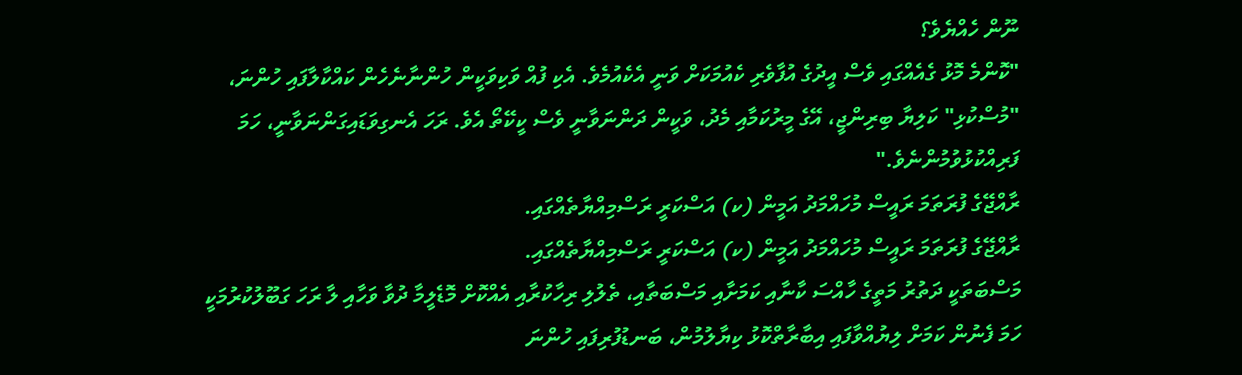ނޫން ހެއްޔެވެ؟
"ކޮންމެ މޮޅު ގެއެއްގައި ވެސް އީދުގެ އުފާވެރި ކެއުމަކަށް ވަނީ އެކެއުމެވެ. އެކި ފުއް ވަކިވަކީން ހުންނާނެހެން ކައްކާލާފައި ހުންނަ، "މުސްކުޅި" ކަލިޔާ ބިރިންޖީ، އޭގެ މީރުކަމާއި މެދު، ވަކީން ދަންނަވާނީ ވެސް ކީކޭތޯ އެވެ. ރަހަ އެނގިވަޑައިގަންނަވާނީ، ހަމަ ފަރިއްކުޅުވުމުންނެވެ."
ރާއްޖޭގެ ފުރަތަމަ ރައީސް މުހައްމަދު އަމީން (ކ) އަސްކަރީ ރަސްމިއްޔާތެއްގައި.
ރާއްޖޭގެ ފުރަތަމަ ރައީސް މުހައްމަދު އަމީން (ކ) އަސްކަރީ ރަސްމިއްޔާތެއްގައި.
މަސްބަތަކީ ދަތުރު މަތީގެ ހާއްސަ ކާނާއި ކަމަށާއި މަސްބަތާއި، ތެލުލި ރިހާކުރާއި އެއްކޮށް މޮޑެލީމާ ދުވާ ވަހާއި ލާ ރަހަ ގަބޫލުކުރުމަކީ ހަމަ ފެނުން ކަމަށް ލިޔުއްވާފައި އިބާރާތްކޮޅު ކިޔާލުމުން، ބަނޑުފުރިފައި ހުންނަ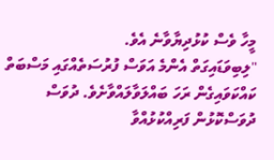މީހާ ވެސް ކުޅުދިޔާވާނެ އެވެ.
"ލިބިވަޑައިގަތް އެންމެ އަވަސް ފުރުސަތެއްގައި މަސްބަތް ކައްކަވައިގެން ރަހަ ބައްލަވާލައްވާށެވެ. ދުވަސް ދުވަސްކޮޅުން ފަރިއްކުޅުއްވާ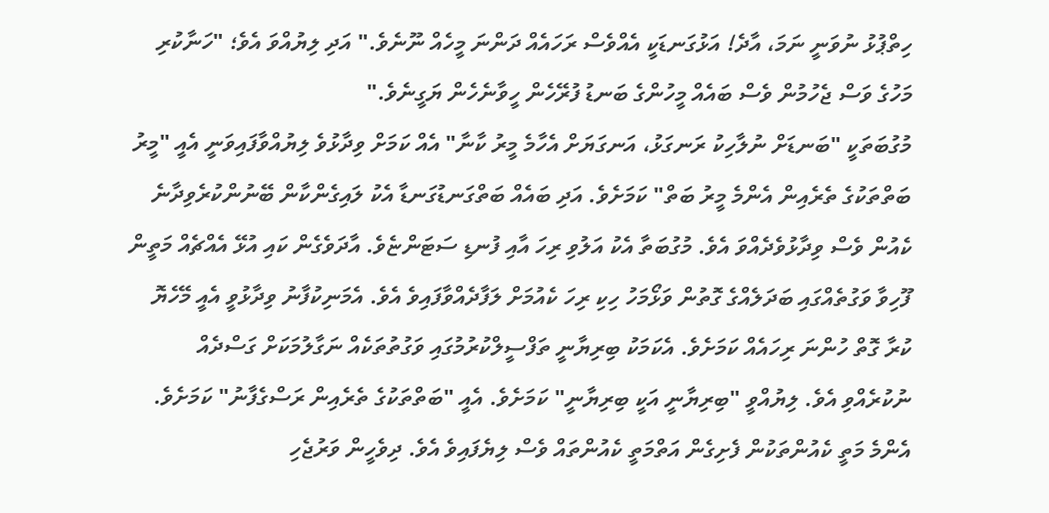ހިތްޕުޅު ނުވަނީ ނަމަ، އާދެ! އަޅުގަނޑަކީ އެއްވެސް ރަހައެއް ދަންނަ މީހެއް ނޫނެވެ." އަދި ލިޔުއްވަ އެވެ؛ "ހަނާކުރި މަހުގެ ވަސް ޖެހުމުން ވެސް ބައެއް މީހުންގެ ބަނޑު ފުރޭހެން ހީވާނެހެން ޔަގީނެވެ."
މުގުބަތަކީ "ބަނޑަށް ނުލާހިކު ރަނގަޅު، އަނގަޔަށް އެހާމެ މީރު ކާނާ" އެއް ކަމަށް ވިދާޅުވެ ލިޔުއްވާފައިވަނީ އެއީ "މީރު ބަތްތަކުގެ ތެރެއިން އެންމެ މީރު ބަތް" ކަމަށެވެ. އަދި ބައެއް ބަތްގަނޑުގަނޑާ އެކު ލައިގެންކާން ބޭނުންކުރެވިދާނެ ކެއުން ވެސް ވިދާޅުވެދެއްވަ އެވެ. މުގުބަތާ އެކު އަލުވި ރިހަ އާއި ފުނޑި ސަޓަންޏެވެ. އާދަވެގެން ކައި އުޅޭ އެއްޗެއް މަތީން ފޫހިވާ ވަގުތެއްގައި ބަދަލެއްގެ ގޮތުން ވަޅޯމަހު ހިކި ރިހަ ކެއުމަށް ލަފާދެއްވާފައިވެ އެވެ. އެމަނިކުފާނު ވިދާޅުވީ އެއީ މޭހެޔޮ ކުރާ ގޮތް ހުންނަ ރިހައެއް ކަމަށެވެ. އެކަމަކު ބިރިޔާނީ ތަފްސީލްކުރުމުގައި ވަގުތުތަކެއް ނަގާލުމަކަށް ގަސްދެއް ނުކުރެއްވި އެވެ. ލިޔުއްވީ "ބިރިޔާނީ އަކީ ބިރިޔާނީ" ކަމަށެވެ. އެއީ "ބަތްތަކުގެ ތެރެއިން ރަސްގެފާނު" ކަމަށެވެ.
އެންމެ މަތީ ކެއުންތަކުން ފެށިގެން އަތްމަތީ ކެއުންތައް ވެސް ލިޔެފައިވެ އެވެ. ދިވެހީން ވަރުޖެހި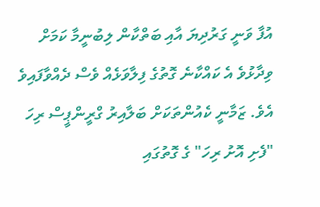އުފާ ވަނީ ގަރުދިޔަ އާއި ބަތްކާން ލިބުނީމާ ކަމަށް ވިދާޅުވެ އެ ކައްކާނެ ގޮތުގެ ފިލާވަޅެއް ވެސް ދެއްވާފައިވެ އެވެ. ޒަމާނީ ކެއުންތަކަށް ބަލާއިރު ގްރީންޕީސް ރިހަ "ފެށި އޮށު ރިހަ" ގެ ގޮތުގައި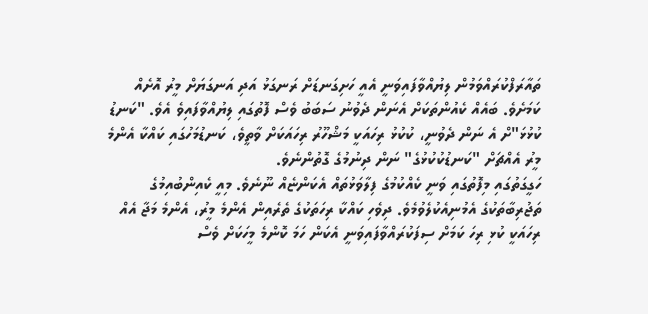ތައާރަފްކުރައްވަމުން ލިޔުއްވާފައިވަނީ އެއީ ހަށިގަނޑަށް ރަނގަޅު އަދި އަނގަޔަށް މީރު އޮށެއް ކަމަށެވެ. ބައެއް ކެއުންތަކަށް އެނަން ދެވުނު ސަބަބު ވެސް ފޮތުގައި ލިޔުއްވާފައިވެ އެވެ. "ކަނޑު ކުޅުޅަ"ށް އެ ނަން ދެވުނީ، ކުކުޅު ރިހައަކީ މަޝްހޫރު ރިހައަކަށް ވާތީވެ، ކަނޑުމަހުގައި ކައްކާ އެންމެ މީރު އެއްޗަށް "ކަނޑުކުކުޅުގެ" ނަން ދިނުމުގެ ގޮތުންނެވެ.
ހަގީގަތުގައި މިފޮތުގައި ވަނީ ކެއްކުމުގެ ފިލާވަޅުތައް އެކަންޏެއް ނޫނެވެ. މިއީ ކެއިންބުއިމުގެ ތަޖުރިބާތަކުގެ އެމުނިއެކުލެވުމެވެ. ދިވެހި ކައްކާ ރިހަތަކުގެ ތެރެއިން އެންމެ މީރު، އެންމެ މަޖާ އެއް ރިހައަކީ ކުޅި ރިހަ ކަމަށް ސިފަކުރައްވާފައިވަނީ އެކަން ހަމަ ކޮންމެ މީހަކަށް ވެސް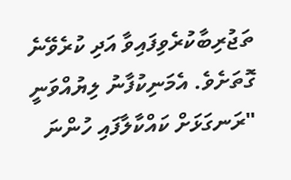ތަޖުރިބާކުރެވިފައިވާ އަދި ކުރެވޭނެ ގޮތަށެވެ. އެމަނިކުފާނު ލިޔުއްވަނީ "ރަނގަޅަށް ކައްކާލާފައި ހުންނަ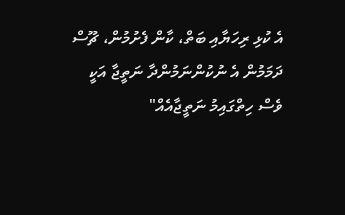އެ ކުޅި ރިހަޔާއި ބަތް، ކާން ފެށުމުން، ޗޫސް ދަމަމުން އެ ނުކުންނަމުންދާ ނަތީޖާ އަކީ ވެސް ހިތްގައިމު ނަތީޖާއެއް"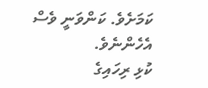ކަމަށެވެ. ކަންވަނީ ވެސް އެހެންނެވެ.
ކުޅި ރިހައިގެ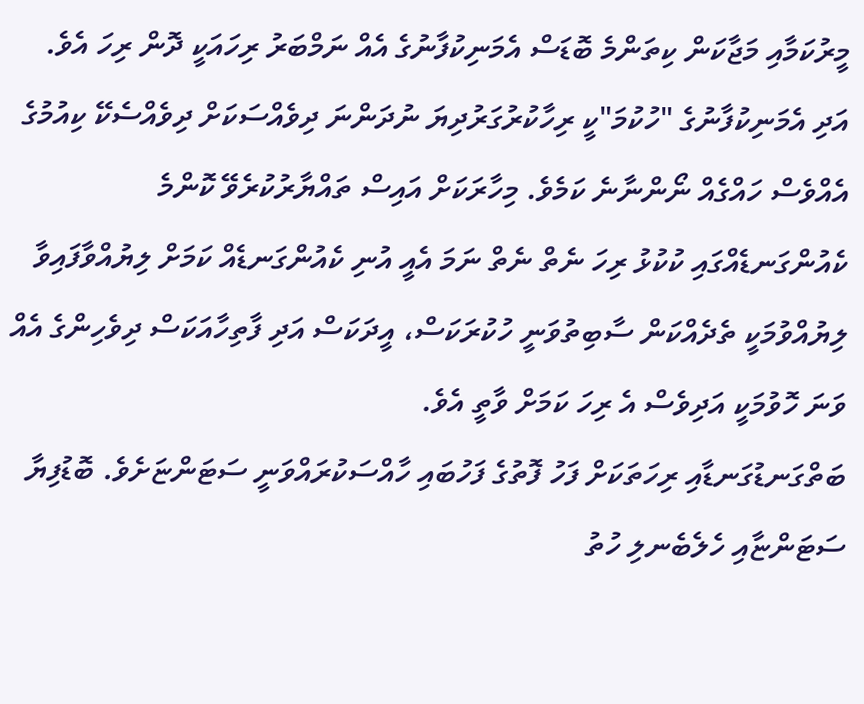މީރުކަމާއި މަޖާކަން ކިތަންމެ ބޮޑަސް އެމަނިކުފާނުގެ އެއް ނަމްބަރު ރިހައަކީ ދޮން ރިހަ އެވެ. އަދި އެމަނިކުފާނުގެ "ހުކުމަ"ކީ ރިހާކުރުގަރުދިޔަ ނުދަންނަ ދިވެއްސަކަށް ދިވެއްސެކޭ ކިއުމުގެ އެއްވެސް ހައްގެއް ނޯންނާނެ ކަމެވެ. މިހާރަކަށް އައިސް ތައްޔާރުކުރެވޭ ކޮންމެ ކެއުންގަނޑެއްގައި ކުކުޅު ރިހަ ނެތް ނެތް ނަމަ އެއީ އުނި ކެއުންގަނޑެއް ކަމަށް ލިޔުއްވާފައިވާ ލިޔުއްވުމަކީ ތެދެއްކަން ސާބިތުވަނީ ހުކުރަކަސް، އީދަކަސް އަދި ފާތިހާއަކަސް ދިވެހިންގެ އެއް ވަނަ ހޮވުމަކީ އަދިވެސް އެ ރިހަ ކަމަށް ވާތީ އެވެ.
ބަތްގަނޑުގަނޑާއި ރިހަތަކަށް ފަހު ފޮތުގެ ފަހުބައި ހާއްސަކުރައްވަނީ ސަޓަންޏަށެވެ. ބޮޑުފިޔާ ސަޓަންޏާއި ހެލެބެނލި ހުތު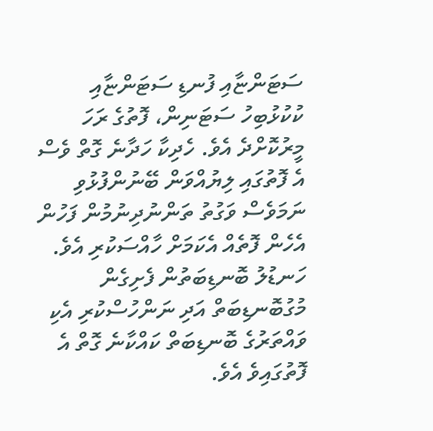ސަޓަންޏާއި ފުނޑި ސަޓަންޏާއި ކުކުޅުބިހު ސަޓަނިން، ފޮތުގެ ރަހަ މީރުކޮށްދެ އެވެ. ހެދިކާ ހަދާނެ ގޮތް ވެސް އެ ފޮތުގައި ލިޔުއްވަން ބޭނުންފުޅުވި ނަމަވެސް ވަގުތު ތަންނުދިނުމުން ފަހުން އެހެން ފޮތެއް އެކަމަށް ހާއްސަކުރި އެވެ. ހަނޑުލު ބޮނޑިބަތުން ފެށިގެން މުގުބޮނޑިބަތް އަދި ނަންހުސްކުރި އެކި ވައްތަރުގެ ބޮނޑިބަތް ކައްކާނެ ގޮތް އެ ފޮތުގައިވެ އެވެ.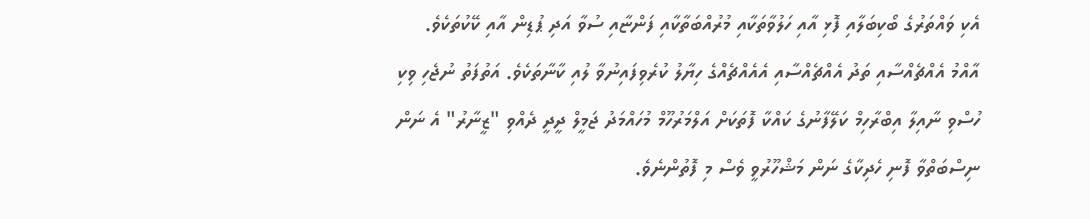އެކި ވައްތަރުގެ ބޯކިބަލާއި ފޮޅި އާއި ހަލުވާތަކާއި މުރުއްބަތާކާއި ފަންޏާއި ސުވާ އަދި ޕުޑިން އާއި ކޭކުތަކެވެ. އާއްމު އެއްޗެއްސާއި ތަދު އެއްޗެއްސާއި އެއެއްޗެއްގެ ހިޔާލު ކުރެވިފައިނުވާ ލުއި ކާނާތަކެވެ. އަތުފަތު ނުޖެހި ވިކި ހުސްވި ނާއިލާ އިބްރާހިމް ކަލޭފާނުގެ ކައްކާ ފޮތަކަށް އަލްމަރުހޫމް މުހައްމަދު ޖަމީލް ދީދީ ދެއްވި "ޒީނާރު" އެ ނަން ނިސްބަތްވާ ފޮނި ހެދިކާގެ ނަން މަޝްހޫރުވީ ވެސް މި ފޮތުންނެވެ.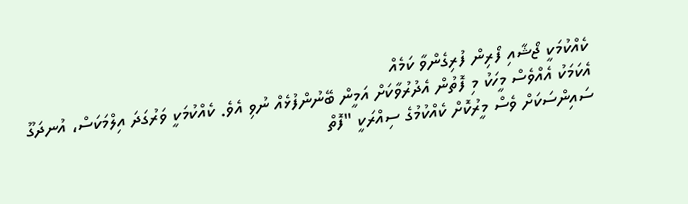ކެއްކުމަކީ ޖޯޝާއި ފޯރިން ފުރިގެންވާ ކަމެއް
އެކަމަކު އެއްވެސް މީހަކު މި ފޮތުން އެދުރުވާކަށް އަމީން ބޭނުންފުޅެއް ނުވި އެވެ. ކެއްކުމަކީ ވަރުގަދަ އިލްމަކަސް، އުނދަގޫ ސައިންސަކަށް ވެސް މީރުކޮށް ކެއްކުމުގެ ސިއްރަކީ "ފޮތް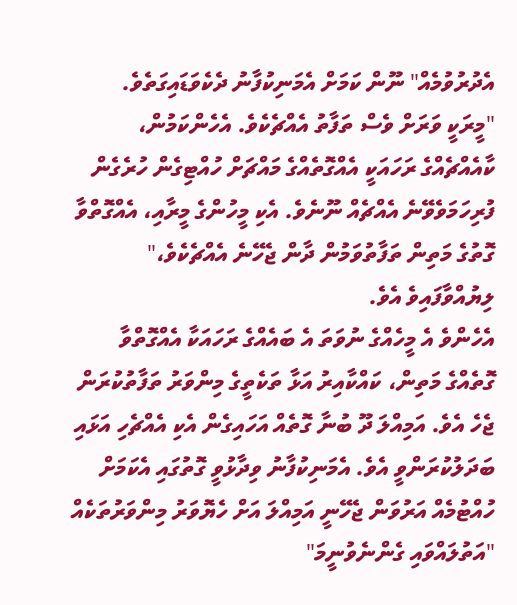އެދުރުވުމެއް" ނޫން ކަމަށް އެމަނިކުފާނު ދެކެވަޑައިގަތެވެ.
"މީރަކީ ވަރަށް ވެސް ތަފާތު އެއްޗެކެވެ. އެހެންކަމުން، ކާއެއްޗެއްގެ ރަހައަކީ އެއްގޮތެއްގެ މައްޗަށް ހުއްޓިގެން ހުރެގެން ފުރިހަމަވެވޭނެ އެއްޗެއް ނޫނެވެ. އެކި މީހުންގެ މީރާއި، އެއްގޮތްވާ ގޮތުގެ މަތިން ތަފާތުވަމުން ދާން ޖެހޭނެ އެއްޗެކެވެ،" ލިޔުއްވާފައިވެ އެވެ.
އެހެންވެ އެ މީހެއްގެ ނުވަތަ އެ ބައެއްގެ ރަހައަކާ އެއްގޮތްވާ ގޮތެއްގެ މަތިން، ކައްކާއިރު އަޅާ ތަކެތީގެ މިންވަރު ތަފާތުކުރަން ޖެހެ އެވެ. އަމިއްލަ ދޫ ބުނާ ގޮތެއް އަހައިގެން އެކި އެއްޗެހި އަޅައި ބަދަލުކުރަންވީ އެވެ. އެމަނިކުފާނު ވިދާޅުވީ ގޮތުގައި އެކަމަށް ހުއްޓުމެއް އަރުވަން ޖެހޭނީ އަމިއްލަ އަށް ހެޔޮވަރު މިންވަރުތަކެއް "އަތުލައްވައި ގެންނެވުނީމަ"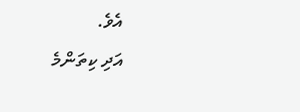އެވެ.
އަދި ކިތަންމެ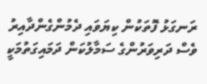ރަނގަޅު ފޮތަކުން ކިޔަވައި ދެމުންގެންދާއިރު ވެސް ދަރިވަރުންގެ ސަމާލުކަން ދަމައިގަތުމަކީ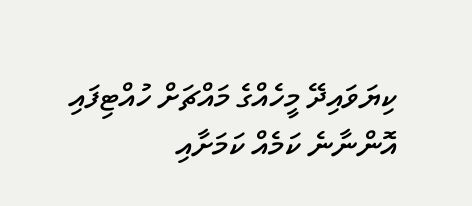ކިޔަވައިދޭ މީހެއްގެ މައްޗަށް ހުއްޓިފައި އޮންނާނެ ކަމެއް ކަމަށާއި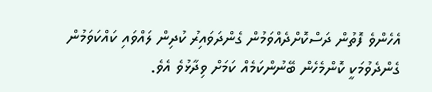އެހެންވެ ފޮތުން ދަސްކޮށްދެއްވަމުން ގެންދަވައިރު ކުދިން ލައްވައި ކައްކަވަމުން ގެންދެވުމަކީ ކޮންމެހެން ބޭނުންކަމެއް ކަމަށް ވިދާޅުވެ އެވެ.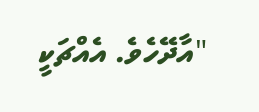"އާދޭހެވެ. އެއްޗަކީ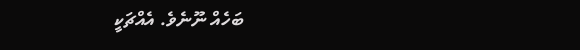ބަހެއް ނޫނެވެ. އެއްޗަކީ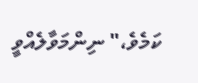ކަމެވެ،" ނިންމަވާލެއްވީ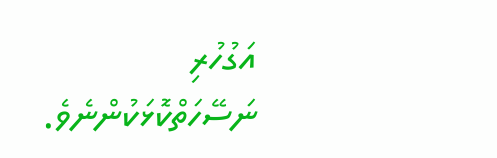އަގުހުރި ނަސޭހަތްކޮޅަކުންނެވެ.